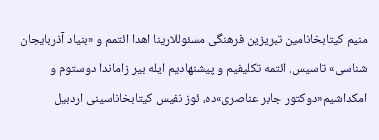منیم کیتابخانامین تبریزین فرهنگی مسئوللارینا اهدا ائتمم و «بنیاد آذربایجان شناسی» تاسیس. ائتمه تکلیفیم و پیشنهادیم ایله بیر زاماندا دوستوم و امکداشیم«دوکتور جابر عناصری»ده، ئوز نفیس کیتابخاناسینی اردبیل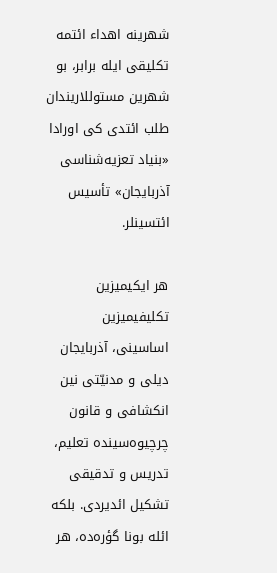شهرینه اهداء ائتمه تکلیقی ایله برابر، بو شهرین مستوللاریندان طلب ائتدی کی اورادا «بنیاد تعزیه‌شناسی آذربایجان» تأسیس ائتسینلر.

هر ایکیمیزین تکلیفیمیزین  اساسینی، آذربایجان دیلی و مدنیّتی نین انکشافی و قانون چرچیوه‌سینده تعلیم، تدریس و تدقیقی تشکیل ائدیردی. بلکه ائله بونا گؤره‌ده، هر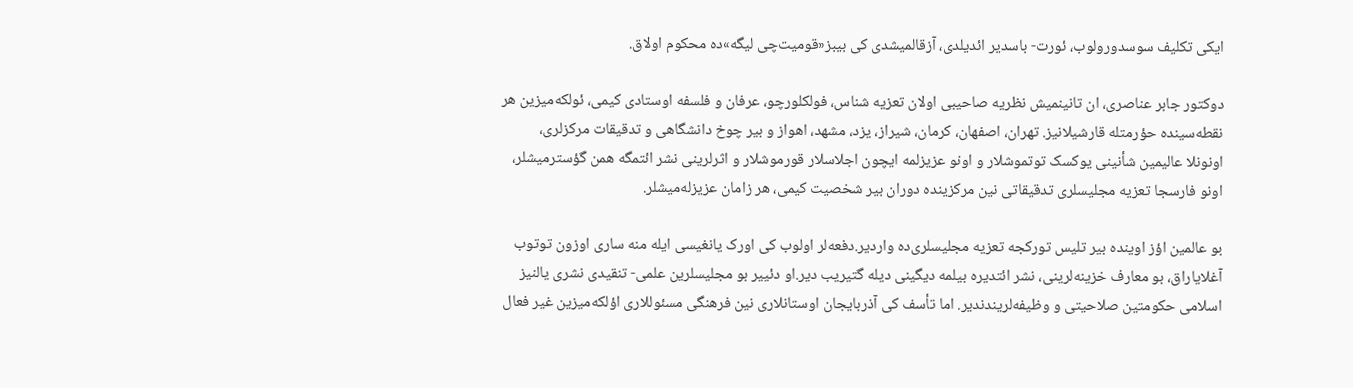ایکی تکلیف سوسدورولوب، ئورت- باسدیر ائدیلدی، آزقالمیشدی کی بیبز«قومیت‌چی لیگه»ده محکوم اولاق.

دوکتور جابر عناصری، ان تانینمیش نظریه صاحیبی اولان تعزیه شناس، فولکلورچو، عرفان و فلسفه اوستادی کیمی، ئولکه‌میزین هر نقطه‌سینده حؤرمتله قارشیلانیز. تهران، اصفهان، کرمان، شیراز، یزد، مشهد، اهواز و بیر چوخ دانشگاهی و تدقیقات مرکزلری، اونونلا عالیمین شأنینی یوکسک توتموشلار و اونو عزیزلمه ایچون اجلاسلار قورموشلار و اثرلرینی نشر ائتمگه همن گؤسترمیشلر، اونو فارسجا تعزیه مجلیسلری تدقیقاتی نین مرکزینده دوران بیر شخصیت کیمی، هر زامان عزیزله‌میشلر.

بو عالمین اؤز اوینده بیر تلیس تورکجه تعزیه مجلیسلری‌ده واردیر.دفعه‌لر اولوب کی اورک یانغیسی ایله منه ساری اوزون توتوب آغلایاراق، بو معارف خزینه‌لرینی، نشر ائتدیره بیلمه دیگینی دیله گتیریب دیر.او دئییر بو مجلیسلرین علمی- تنقیدی نشری یالنیز اسلامی حکومتین صلاحیتی و وظیفه‌لریندندیر. اما تأسف کی آذربایجان اوستانلاری نین فرهنگی مسئوللاری اؤلکه‌میزین غیر فعال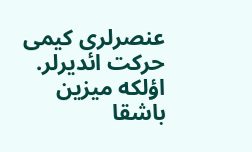عنصرلری کیمی حرکت ائدیرلر. اؤلکه میزین باشقا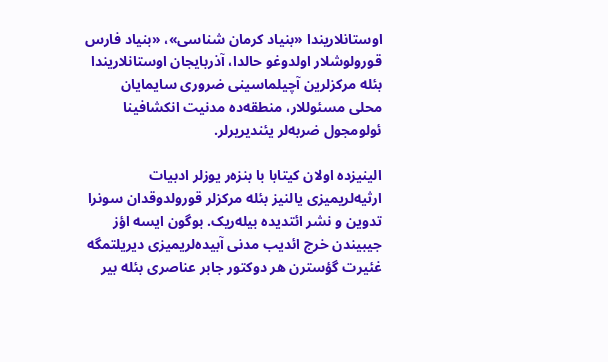اوستانلاریندا «بنیاد کرمان شناسی»، «بنیاد فارس قورولوشلار اولدوغو حالدا، آذربایجان اوستانلاریندا بئله مرکزلرین آچیلماسینی ضروری سایمایان محلی مسئوللار، منطقه‌ده مدنیت انکشافینا  ئولومجول ضربه‌لر یئندیریرلر.

الینیزده اولان کیتابا با بنزه‌ر یوزلر ادبیات ارثیه‌لریمیزی یالنیز بئله مرکزلر قورولدوقدان سونرا تدوین و نشر ائتدیده بیله‌ریک. بوگون ایسه اؤز جیبیندن خرج ائدیب مدنی آبیده‌لریمیزی دیریلتمگه غئیرت گؤسترن هر دوکتور جابر عناصری بئله بیر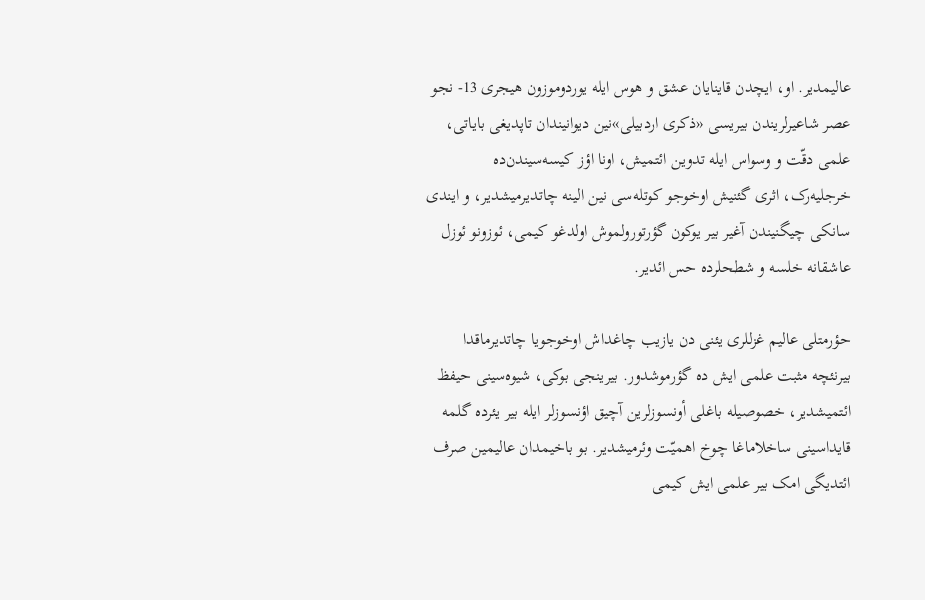عالیمدیر. او، ایچدن قاینایان عشق و هوس ایله یوردوموزون هیجری 13- نجو عصر شاعیرلریندن بیریسی «ذکری اردبیلی»نین دیوانیندان تاپدیغی بایاتی، علمی دقّت و وسواس ایله تدوین ائتمیش، اونا اؤز کیسه‌سیندن‌ده خرجلیه‌رک، اثری گئنیش اوخوجو کوتله‌سی نین الینه چاتدیرمیشدیر، و ایندی سانکی چیگنیندن آغیر بیر یوکون گؤرتورولموش اولدغو کیمی، ئوزونو ئوزل عاشقانه خلسه و شطحلرده حس ائدیر.

حؤرمتلی عالیم غزللری یئنی دن یازیب چاغداش اوخوجویا چاتدیرماقدا بیرنئچه مثبت علمی ایش ده گؤرموشدور. بیرینجی بوکی، شیوه‌سینی حیفظ ائتمیشدیر، خصوصیله باغلی أونسوزلرین آچیق اؤنسوزلر ایله بیر یئرده گلمه قایداسینی ساخلاماغا چوخ اهمیّت وئرمیشدیر. بو باخیمدان عالیمین صرف ائتدیگی امک بیر علمی ایش کیمی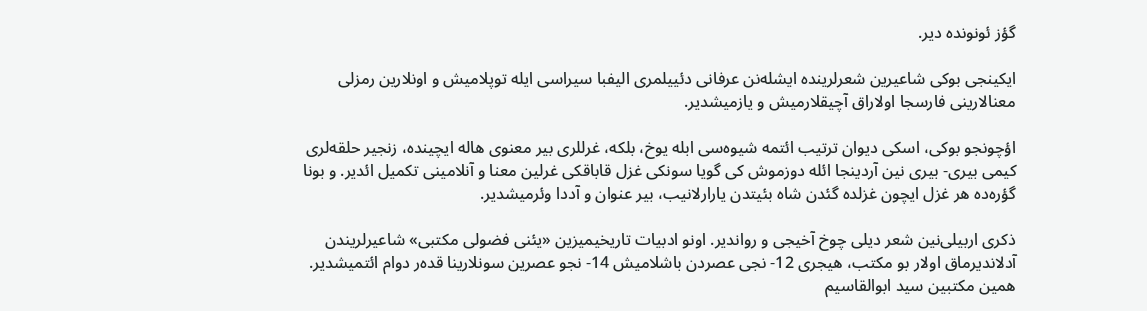گؤز ئونونده دیر.

ایکینجی بوکی شاعیرین شعرلرینده ایشله‌نن عرفانی دئییلمری الیفبا سیراسی ایله توپلامیش و اونلارین رمزلی معنالارینی فارسجا اولاراق آچیقلارمیش و یازمیشدیر.

اؤچونجو بوکی، اسکی دیوان ترتیب ائتمه شیوه‌سی ابله یوخ، بلکه، غرللری بیر معنوی هاله ایچینده، زنجیر حلقه‌لری کیمی بیری- بیری نین آردینجا ائله دوزموش کی گویا سونکی غزل قاباقکی غرلین معنا و آنلامینی تکمیل ائدیر. و بونا گؤره‌ده هر غزل ایچون غزلده گئدن شاه بئیتدن یارارلانیب، بیر عنوان و آددا وئرمیشدیر.

ذکری اربیلی‌نین شعر دیلی چوخ آخیجی و رواندیر. اونو ادبیات تاریخیمیزین «یئنی فضولی مکتبی» شاعیرلریندن آدلاندیرماق اولار بو مکتب، هیجری 12- نجی عصردن باشلامیش 14- نجو عصرین سونلارینا قده‌ر دوام ائتمیشدیر. همین مکتبین سید ابوالقاسیم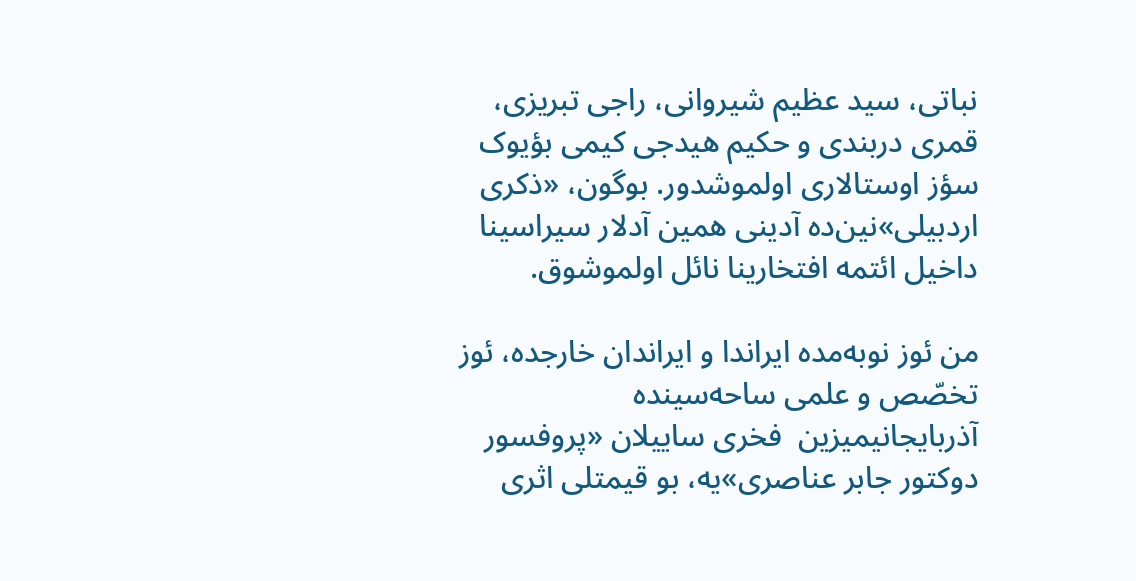نباتی، سید عظیم شیروانی، راجی تبریزی، قمری دربندی و حکیم هیدجی کیمی بؤیوک سؤز اوستالاری اولموشدور. بوگون، «ذکری اردبیلی»نین‌ده آدینی همین آدلار سیراسینا داخیل ائتمه افتخارینا نائل اولموشوق.

من ئوز نوبه‌مده ایراندا و ایراندان خارجده، ئوز تخصّص و علمی ساحه‌سینده آذربایجانیمیزین  فخری ساییلان «پروفسور دوکتور جابر عناصری»یه، بو قیمتلی اثری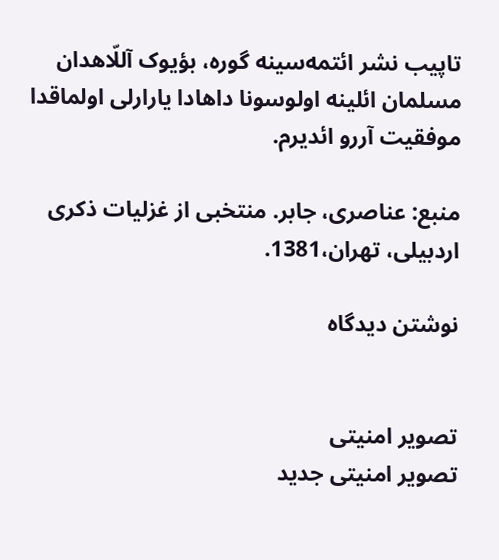تاپیب نشر ائتمه‌سینه گوره، بؤیوک آللّاهدان مسلمان ائلینه اولوسونا داهادا یارارلی اولماقدا موفقیت آررو ائدیرم.

منبع: عناصری، جابر. منتخبی از غزلیات ذکری اردبیلی، تهران،1381.

نوشتن دیدگاه


تصویر امنیتی
تصویر امنیتی جدید